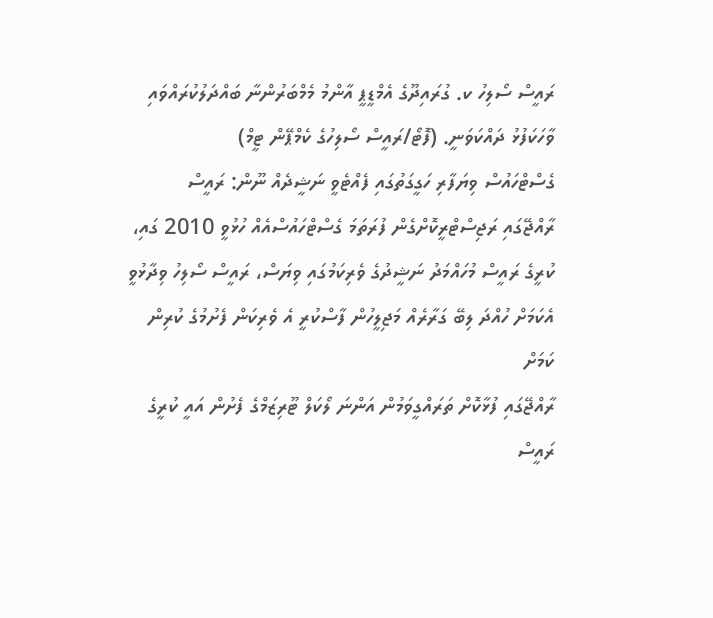ރައީސް ސޯލިހު ކ. ގުރައިދޫގެ އެމްޑީޕީ އާންމު މެމްބަރުންނާ ބައްދަލުކުރައްވައި ވާހަކަފުޅު ދައްކަވަނީ. (ފޮޓޯ/ރައީސް ސޯލިހުގެ ކެމްޕޭން ޓީމް)
ގެސްޓްހައުސް ވިޔަފާރި ހަގީގަތުގައި ފެއްޓެވީ ނަޝީދެއް ނޫން: ރައީސް
ރާއްޖޭގައި ރަޖިސްޓްރީކޮށްގެން ފުރަތަމަ ގެސްޓްހައުސްއެއް ހުޅުވީ 2010 ގައި، ކުރީގެ ރައީސް މުހައްމަދު ނަޝީދުގެ ވެރިކަމުގައި ވިޔަސް، ރައީސް ސޯލިހު ވިދާޅުވީ އެކަމަށް ހުއްދަ ލިބޭ ގަރާރެއް މަޖިލީހުން ފާސްކުރީ އެ ވެރިކަން ފެށުމުގެ ކުރިން ކަމަށް
ރާއްޖޭގައި ފުޅާކޮށް ތަރައްގީވަމުން އަންނަ ލޯކަލް ޓޫރިޒަމްގެ ފެށުން އައީ ކުރީގެ ރައީސް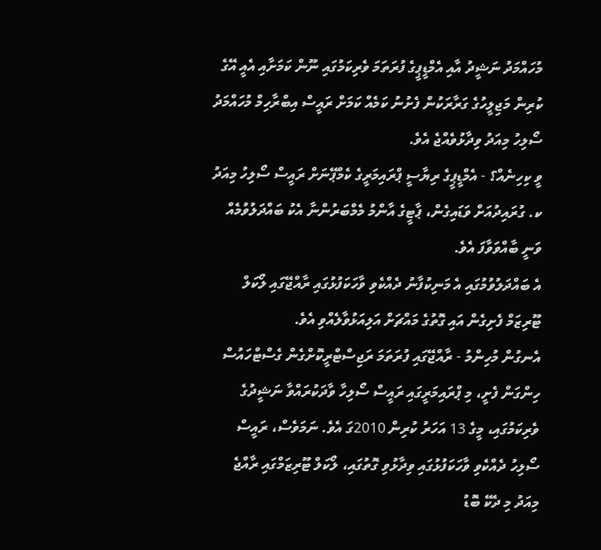މުހައްމަދު ނަޝީދު އާއި އެމްޑީޕީގެ ފުރަތަމަ ވެރިކަމުގައި ނޫން ކަމަށާއި އެއީ އޭގެ ކުރިން މަޖިލީހުގެ ގަރާރަކުން ފެށުނު ކަމެއް ކަމަށް ރައީސް އިބްރާހިމް މުހައްމަދު ސޯލިހު މިއަދު ވިދާޅުވެއްޖެ އެވެ.
ވީ ކިހިނެއް؟ - އެމްޑީޕީގެ ރިޔާސީ ޕްރައިމަރީގެ ކެމްޕޭނަށް ރައީސް ސޯލިހު މިއަދު ކ. ގުރައިދުއަށް ވަޑައިގެން، ޕާޓީގެ އާންމު މެމްބަރުންނާ އެކު ބައްދަލުވުމެއް ވަނީ ބާއްވަވާފަ އެވެ.
އެ ބައްދަލުވުމުގައި އެ މަނިކުފާނު ދެއްކެވި ވާހަކަފުޅުގައި ރާއްޖޭގައި ލޯކަލް ޓޫރިޒަމް ފެށިގެން އައި ގޮތުގެ މައްޗަށް އަލިއަޅުވާލެއްވި އެވެ.
އެނގުން މުހިންމު - ރާއްޖޭގައި ފުރަތަމަ ރަޖިސްޓްރީކޮށްގެން ގެސްޓްހައުސް ހިންގަން ފެށީ، މި ޕްރައިމަރީގައި ރައީސް ސޯލިހާ ވާދަކުރައްވާ ނަޝީދުގެ ވެރިކަމުގައި، މީގެ 13 އަހަރު ކުރިން 2010ގަ އެވެ. ނަމަވެސް، ރައީސް ސޯލިހު ދެއްކެވި ވާހަކަފުޅުގައި ވިދާޅުވި ގޮތުގައި، ލޯކަލް ޓޫރިޒަމްގައި ރާއްޖެ މިއަދު މި ދެކޭ ބޮޑު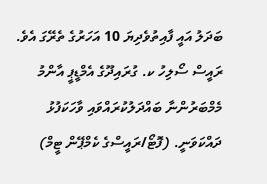ބަދަލު އައީ ފާއިތުވެދިޔަ 10 އަހަރުގެ ތެރޭގަ އެވެ.
ރައީސް ސޯލިހު ކ. ގުރައިދޫގެ އެމްޑީޕީ އާންމު މެމްބަރުންނާ ބައްދަލުކުރައްވައި ވާހަކަފުޅު ދައްކަވަނީ. (ފޮޓޯ/ރައީސްގެ ކެމްޕޭން ޓީމް)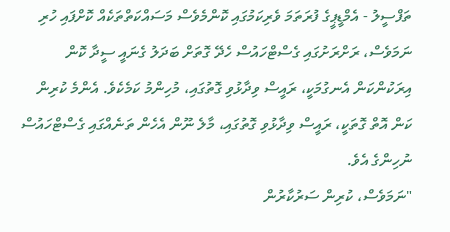ތަފްސީލު - އެމްޑީޕީގެ ފުރަތަމަ ވެރިކަމުގައި ކޮންމެވެސް މަސައްކަތްތަކެއް ކޮށްފައި ހުރި ނަމަވެސް، ރަށްރަށުގައި ގެސްޓްހައުސް ހެދޭ ގޮތަށް ބަދަލު ގެނައީ ސީދާ ކޮން އިރަކުންކަން އެނގުމަކީ، ރައީސް ވިދާޅުވި ގޮތުގައި، މުހިންމު ކަމެކެވެ. އެންމެ ކުރިން ކަން އޮތް ގޮތަކީ، ރައީސް ވިދާޅުވި ގޮތުގައި، މާލެ ނޫން އެހެން ތަނެއްގައި ގެސްޓްހައުސް ނުހިންގެ އެވެ.
"ނަމަވެސް، ކުރިން ސަރުކާރުން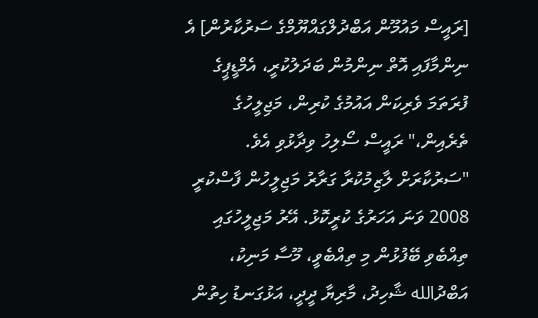[ރައީސް މައުމޫން އަބްދުލްގައްޔޫމްގެ ސަރުކާރުން] އެ ނިންމާފައި އޮތް ނިންމުން ބަދަލުކުރީ، އެމްޑީޕީގެ ފުރަތަމަ ވެރިކަން އައުމުގެ ކުރިން، މަޖިލީހުގެ ތެރެއިން،" ރައީސް ސޯލިހު ވިދާޅުވި އެވެ.
"ސަރުކާރަށް ލާޒިމުކުރާ ގަރާރު މަޖިލީހުން ފާސްކުރީ 2008 ވަނަ އަހަރުގެ ކުރީކޮޅު. އޭރު މަޖިލީހުގައި ތިއްބެވި ބޭފުޅުން މި ތިއްބެވީ، މޫސާ މަނިކު، އަބްދުالله ޝާހިދު، މާރިޔާ ދީދީ، އަޅުގަނޑު ހިތުން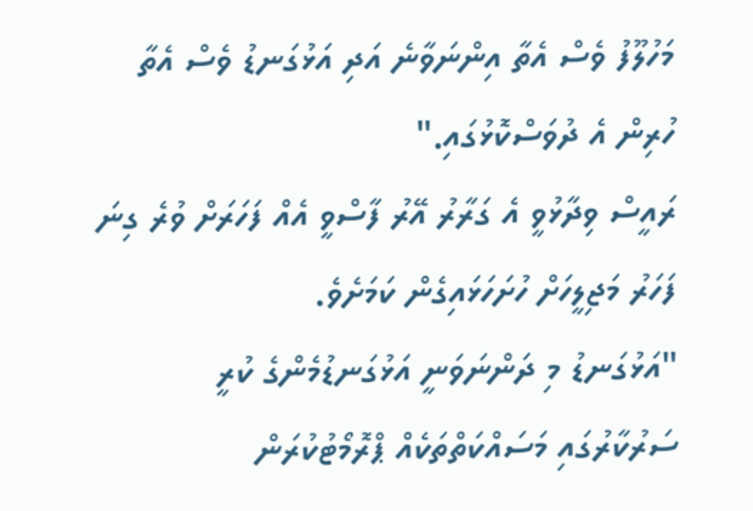މަހުލޫފު ވެސް އެތާ އިންނަވާނެ އަދި އަޅުގަނޑު ވެސް އެތާ ހުރިން އެ ދުވަސްކޮޅުގައި."
ރައީސް ވިދާޅުވީ އެ ގަރާރު އޭރު ފާސްވީ އެއް ފަހަރަށް ވުރެ ގިނަ ފަހަރު މަޖިލީހަށް ހުށަހަޅައިގެން ކަމަށެވެ.
"އަޅުގަނޑު މި ދަންނަވަނީ އަޅުގަނޑުމެންގެ ކުރީ ސަރުކާރުގައި މަސައްކަތްތަކެއް ޕްރޮމޯޓުކުރަން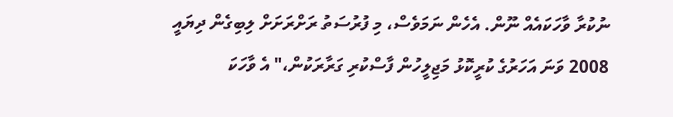ނުކުރާ ވާހަކައެއް ނޫން. އެހެން ނަމަވެސް، މި ފުރުސަތު ރަށްރަށަށް ލިބިގެން ދިޔައީ 2008 ވަނަ އަހަރުގެ ކުރީކޮޅު މަޖިލީހުން ފާސްކުރި ގަރާރަކުން،" އެ ވާހަކަ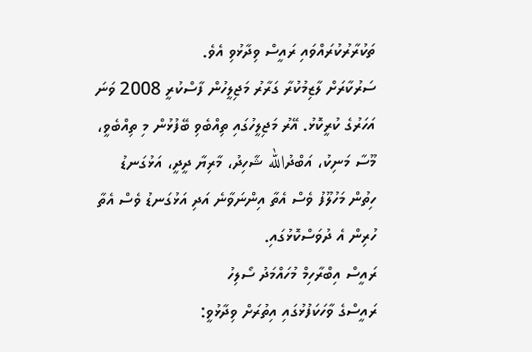ތަކުރާރުކުރައްވައި ރައީސް ވިދާޅުވި އެވެ.
ސަރުކާރަށް ލާޒިމުކުރާ ގަރާރު މަޖިލީހުން ފާސްކުރީ 2008 ވަނަ އަހަރުގެ ކުރީކޮޅު. އޭރު މަޖިލީހުގައި ތިއްބެވި ބޭފުޅުން މި ތިއްބެވީ، މޫސާ މަނިކު، އަބްދުالله ޝާހިދު، މާރިޔާ ދީދީ، އަޅުގަނޑު ހިތުން މަހުލޫފު ވެސް އެތާ އިންނަވާނެ އަދި އަޅުގަނޑު ވެސް އެތާ ހުރިން އެ ދުވަސްކޮޅުގައި.
ރައީސް އިބްރާހިމް މުހައްމަދު ސޯލިހު
ރައީސްގެ ވާހަކަފުޅުގައި އިތުރަށް ވިދާޅުވީ: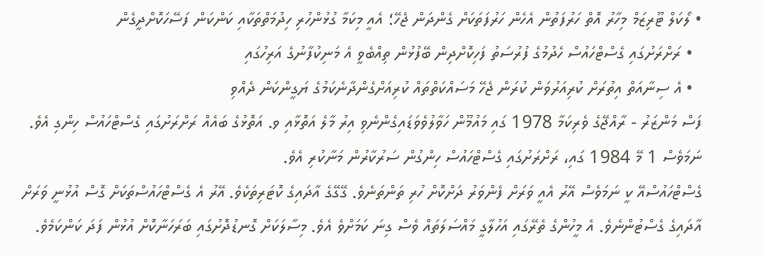• ލޯކަލް ޓޫރިޒަމް މިހާރު އޮތް ހަރުފަތުން އެހެން ހަރުފަތަކަށް ގެންދަން ޖެހޭ؛ އެއީ މިކަމާ ގުޅުންހުރި ހިދުމަތްތަކާއި ކަންކަން ފަސޭހަކޮށްދީގެން
  • ރަށްރަށުގައި ގެސްޓްހައުސް ހެދުމުގެ ފުރުސަތު ފަހިކޮށްދިން ބޭފުޅުން ތިއްބެވީ އެ މަނިކުފާނުގެ އަރިހުގައި
  • އެ ސިނާއަތް އިތުރަށް ކުރިއަރުވަން ކުރަން ޖެހޭ މަސައްކަތްތައް ކުރިއަށްގެންދާނެކަމުގެ ޔަގީންކަން ދެއްވި
ފަސް މަންޒަރު - ރާއްޖޭގެ ވެރިކަމާ 1978 ގައި މައުމޫން ހަވާލުވެވަޑައިގެންނެވި އިރު މާލެ އަތޮޅާއި ވ. އަތޮޅުގެ ބައެއް ރަށްރަށުގައި ގެސްޓްހައުސް ހިންގި އެވެ. ނަމަވެސް 1 މޭ 1984 ގައި، ރަށްރަށުގައި ގެސްޓްހައުސް ހިންގުން ސަރުކާރުން މަނާކުރި އެވެ.
ގެސްޓްހައުސްއޭ ކީ ނަމަވެސް އޭރު އެއީ ވަރަށް ފެންވަރު ދަށްކޮށް ހުރި ތަންތަނެވެ. ގޭގޭގެ އާދައިގެ ކޮޓަރިތަކެވެ. އޭރު އެ ގެސްޓްހައުސްތަކަށް ގޮސް އުޅުނީ ވަރަށް އާދައިގެ ގެސްޓުންނެވެ. އެ މީހުންގެ ތެރޭގައި އަހުލާގީ މައްސަލަތައް ވެސް ގިނަ ކަމަށްވެ އެވެ. މިސާލަކަށް ގޮނޑުދޮށުގައި ބަރަހަނާކޮށް އުޅުން ފަދަ ކަންކަމެވެ.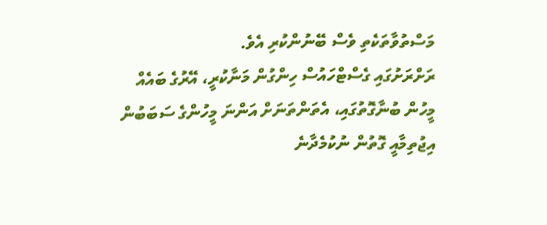މަސްތުވާތަކެތި ވެސް ބޭނުންކުރި އެވެ.
ރަށްރަށުގައި ގެސްޓްހައުސް ހިންގުން މަނާކުރީ، އޭރުގެ ބައެއް މީހުން ބުނާގޮތުގައި، އެތަންތަނަށް އަންނަ މީހުންގެ ސަބަބުން އިޖުތިމާއީ ގޮތުން ނުކުމެދާނެ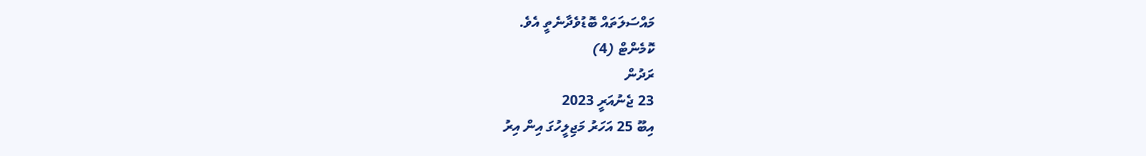މައްސަލަތައް ބޮޑުވެދާނެތީ އެވެ.
ކޮމެންޓް (4)
ރަދުން
23 ޖެނުއަރީ 2023
އިބޫ 25 އަހަރު މަޖިލީހުގަ އިން އިރު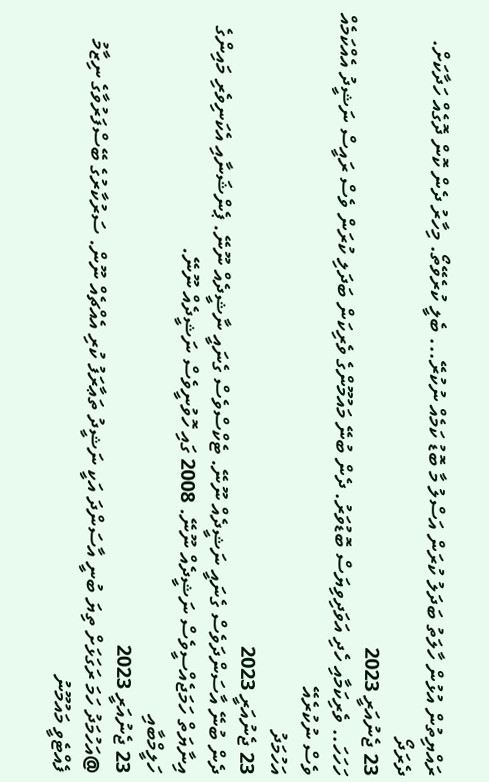ރައްޔިތުން އުޅުން ހާލަތު ބަދަލު ކުރަން އަސްލު މާ ބޮޑު ކަމެއް ނުކުރޭ... ބެލީ ކުރެވޭތޯ. މިހާރު ދެން ކޮން ދޮގެއް ހަދާކަށް.
ދެރަދޯ
23 ޖެނުއަރީ 2023
ހަހަހަ.. ވެރިކަމާއި ހެދި އަވަދިވިޔަސް ބޮޑުވަރު. ދެން ބުނޭ މައުމޫންގެ ވެރިކަން ބަދަލި ކުރަން ވެސް ރައީސް ނަޝީދު އެއްކަމެއް ވެސް ނުކުރެއޭ
އަހުމަދު
23 ޖެނުއަރީ 2023
ދެން ބުނޭ އާސަންދަވެސް ގެނައީ ނަޝީދެއް ނޫނޭ. ޓެކްސްވެސް ގެނައީ ނާޝީދެއް ނޫނޭ. ޕެންޝަނާއި އެކަނިވެރި މައިންގެ އިނާޔަތް ހަމަޖެއްސީވެސް ނަޝީދެއް ނޫނޭ. 2008 ގައި ހޮވުނީވެސް ނަޝީދެއް ނޫނޭ.
ހަލީމްބާއި
23 ޖެނުއަރީ 2023
@އަހުމަދު ހަމަ ރަގަޅަށް ތިޔަ ބުނީ އާސަންދަ އަކީ ނަޝީދު ތަޢާރަފު ކުރި އެއްޗެއް ނޫން. ސަރުކާރުގެ ބޭސްފަރުވާގެ ނިޒާމު ފެއްޓެވީ މައުމޫނު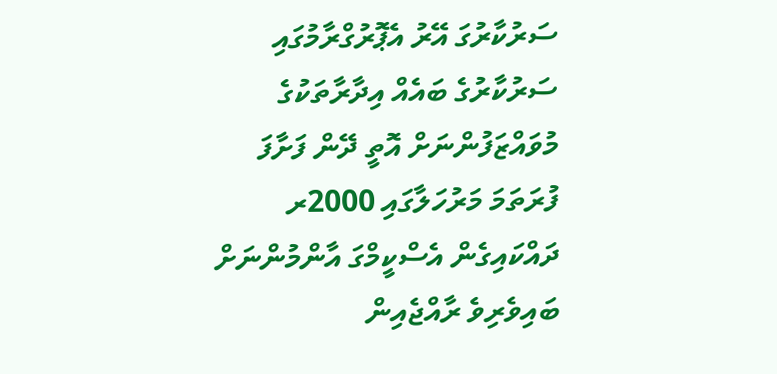ސަރުކާރުގަ އޭރު އެޕޮރުގްރާމުގައި ސަރުކާރުގެ ބައެއް އިދާރާތަކުގެ މުވައްޒަފުންނަށް އޮތީ ދޭން ފަށާފަ ފުރަތަމަ މަރުހަލާގައި 2000ރ ދައްކައިގެން އެސްކީމްގަ އާންމުންނަށް ބައިވެރިވެ ރާއްޖެއިން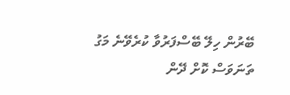ބޭރުން ހިލޭ ބޭސްފަރުވާ ކުރެވޭނެ މަގު ތަނަވަސް ކޮށް ދޭން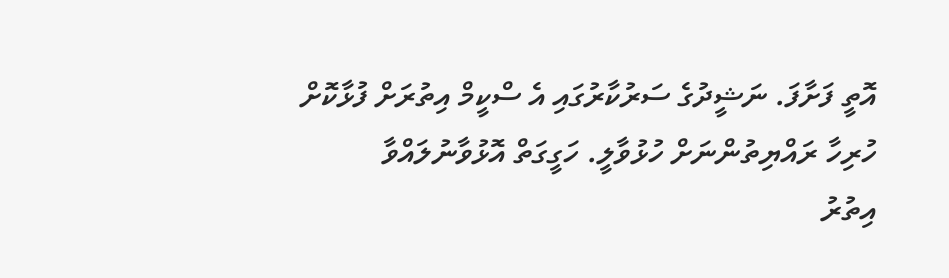އޮތީ ފަށާފަ. ނަޝީދުގެ ސަރުކާރުގައި އެ ސްކީމް އިތުރަށް ފުޅާކޮށް ހުރިހާ ރައްޔިތުންނަށް ހުޅުވާލީ. ހަގީގަތް އޮޅުވާނުލައްވާ
އިތުރު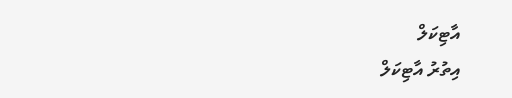އާޓިކަލް
އިތުރު އާޓިކަލް